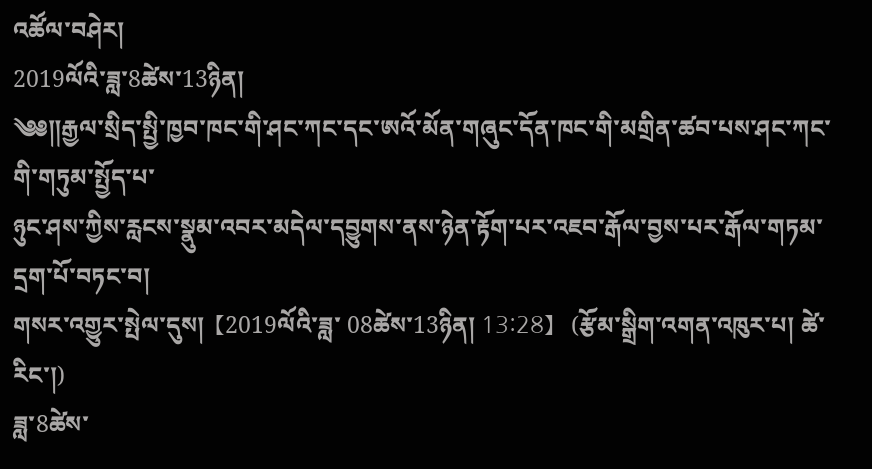འཚོལ་བཤེར།
2019ལོའི་ཟླ་8ཚེས་13ཉིན།
༄༅༎རྒྱལ་སྲིད་སྤྱི་ཁྱབ་ཁང་གི་ཤང་ཀང་དང་ཨའོ་མོན་གཞུང་དོན་ཁང་གི་མགྲིན་ཚབ་པས་ཤང་ཀང་གི་གཏུམ་སྤྱོད་པ་
ཉུང་ཤས་ཀྱིས་རླངས་སྣུམ་འབར་མདེལ་དབྱུགས་ནས་ཉེན་རྟོག་པར་འཇབ་རྒོལ་བྱས་པར་རྒོལ་གཏམ་དྲག་པོ་བཏང་བ།
གསར་འགྱུར་སྤེལ་དུས།  【2019ལོའི་ཟླ་ 08ཚེས་13ཉིན། 13:28】   (རྩོམ་སྒྲིག་འགན་འཁུར་པ། ཚེ་རིང་།)
ཟླ་8ཚེས་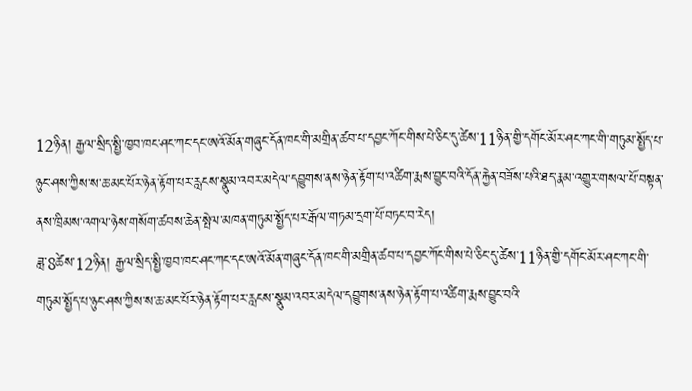12ཉིན། རྒྱལ་སྲིད་སྤྱི་ཁྱབ་ཁང་ཤང་ཀང་དང་ཨའོ་མོན་གཞུང་དོན་ཁང་གི་མགྲིན་ཚབ་པ་དབྱང་ཀོང་གིས་པེ་ཅིང་དུ་ཚེས་11ཉིན་གྱི་དགོང་མོར་ཤང་ཀང་གི་གཏུམ་སྤྱོད་པ་ཉུང་ཤས་ཀྱིས་ས་ཆ་མང་པོར་ཉེན་རྟོག་པར་རླངས་སྣུམ་འབར་མདེལ་དབྱུགས་ནས་ཉེན་རྟོག་པ་འཚིག་རྨས་བྱུང་བའི་དོན་རྐྱེན་བཟོས་པའི་ཐད་རྣམ་འགྱུར་གསལ་པོ་བསྟན་ནས་ཁྲིམས་འགལ་ཉེས་གསོག་ཚབས་ཆེན་སྤེལ་མཁན་གཏུམ་སྤྱོད་པར་རྒོལ་གཏམ་དྲག་པོ་བཏང་བ་རེད།
ཟླ་8ཚེས་12ཉིན། རྒྱལ་སྲིད་སྤྱི་ཁྱབ་ཁང་ཤང་ཀང་དང་ཨའོ་མོན་གཞུང་དོན་ཁང་གི་མགྲིན་ཚབ་པ་དབྱང་ཀོང་གིས་པེ་ཅིང་དུ་ཚེས་11ཉིན་གྱི་དགོང་མོར་ཤང་ཀང་གི་གཏུམ་སྤྱོད་པ་ཉུང་ཤས་ཀྱིས་ས་ཆ་མང་པོར་ཉེན་རྟོག་པར་རླངས་སྣུམ་འབར་མདེལ་དབྱུགས་ནས་ཉེན་རྟོག་པ་འཚིག་རྨས་བྱུང་བའི་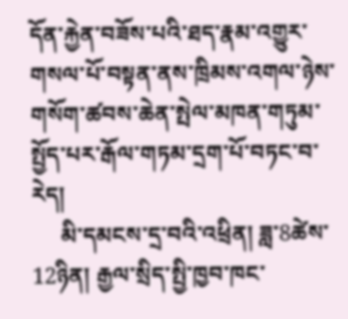དོན་རྐྱེན་བཟོས་པའི་ཐད་རྣམ་འགྱུར་གསལ་པོ་བསྟན་ནས་ཁྲིམས་འགལ་ཉེས་གསོག་ཚབས་ཆེན་སྤེལ་མཁན་གཏུམ་སྤྱོད་པར་རྒོལ་གཏམ་དྲག་པོ་བཏང་བ་རེད།
     མི་དམངས་དྲ་བའི་འཕྲིན། ཟླ་8ཚེས་12ཉིན། རྒྱལ་སྲིད་སྤྱི་ཁྱབ་ཁང་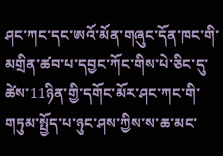ཤང་ཀང་དང་ཨའོ་མོན་གཞུང་དོན་ཁང་གི་མགྲིན་ཚབ་པ་དབྱང་ཀོང་གིས་པེ་ཅིང་དུ་ཚེས་11ཉིན་གྱི་དགོང་མོར་ཤང་ཀང་གི་གཏུམ་སྤྱོད་པ་ཉུང་ཤས་ཀྱིས་ས་ཆ་མང་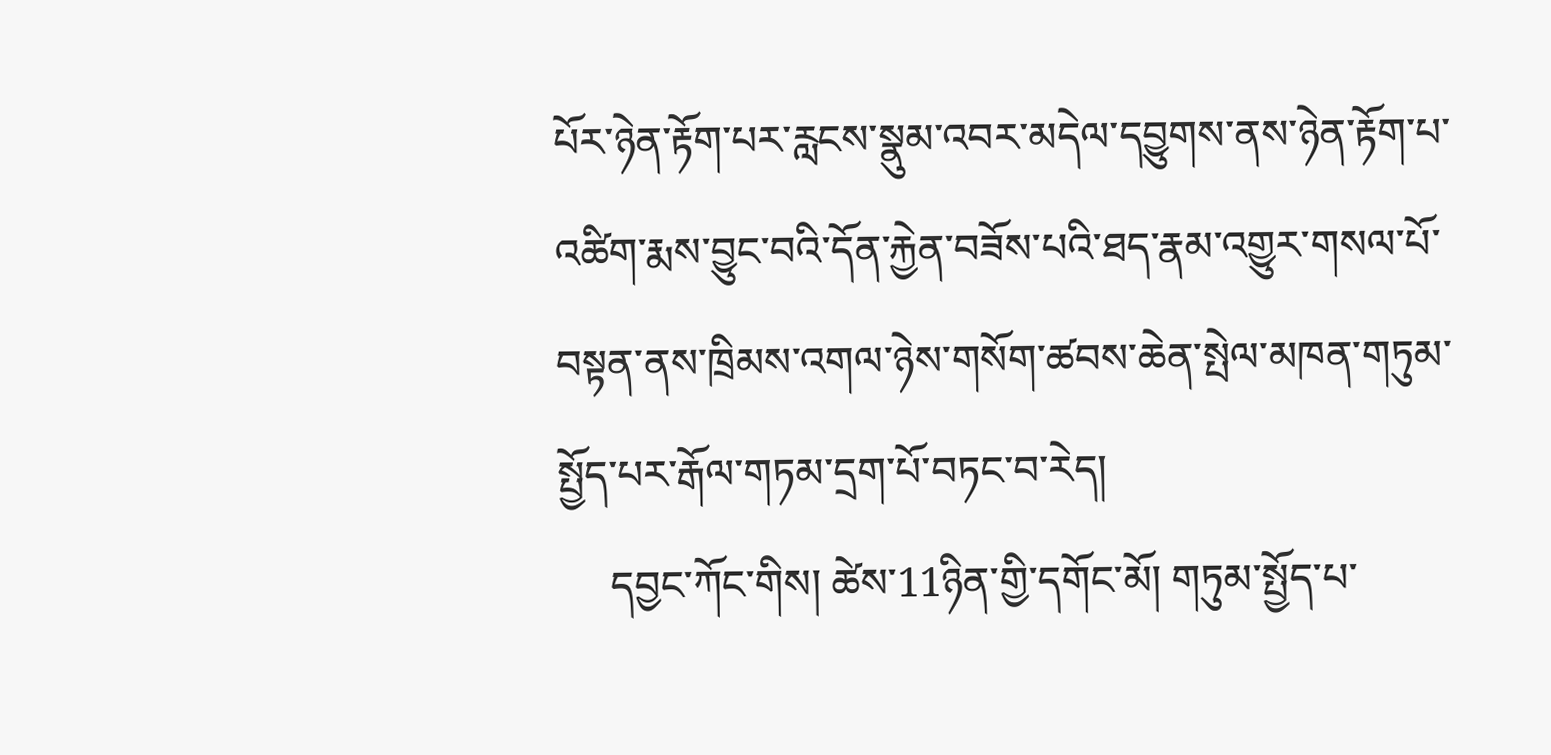པོར་ཉེན་རྟོག་པར་རླངས་སྣུམ་འབར་མདེལ་དབྱུགས་ནས་ཉེན་རྟོག་པ་འཚིག་རྨས་བྱུང་བའི་དོན་རྐྱེན་བཟོས་པའི་ཐད་རྣམ་འགྱུར་གསལ་པོ་བསྟན་ནས་ཁྲིམས་འགལ་ཉེས་གསོག་ཚབས་ཆེན་སྤེལ་མཁན་གཏུམ་སྤྱོད་པར་རྒོལ་གཏམ་དྲག་པོ་བཏང་བ་རེད།
     དབྱང་ཀོང་གིས། ཚེས་11ཉིན་གྱི་དགོང་མོ། གཏུམ་སྤྱོད་པ་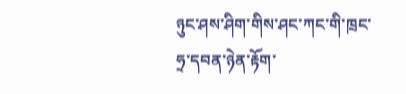ཉུང་ཤས་ཤིག་གིས་ཤང་ཀང་གི་ཁྲང་ཧྲ་དབན་ཉེན་རྟོག་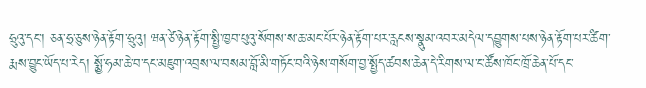ཧྲུའུ་དང་། ཅན་ཧྲ་ཅུས་ཉེན་རྟོག་ཧྲུའུ། ཝན་ཙེ་ཉེན་རྟོག་སྤྱི་ཁྱབ་པུའུ་སོགས་ས་ཆ་མང་པོར་ཉེན་རྟོག་པར་རླངས་སྣུམ་འབར་མདེལ་དབྱུགས་པས་ཉེན་རྟོག་པར་ཚིག་རྨས་བྱུང་ཡོད་པ་རེད། སྨྱོ་ཧམ་ཆེ་བ་དང་མཇུག་འབྲས་ལ་བསམ་བློ་མི་གཏོང་བའི་ཉེས་གསོག་བྱ་སྤྱོད་ཚབས་ཆེན་དེ་རིགས་ལ་ང་ཚོས་ཁོང་ཁྲོ་ཆེན་པོ་དང་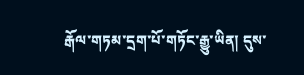རྒོལ་གཏམ་དྲག་པོ་གཏོང་རྒྱུ་ཡིན། དུས་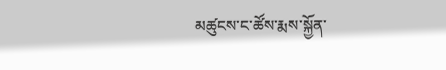མཚུངས་ང་ཚོས་རྨས་སྐྱོན་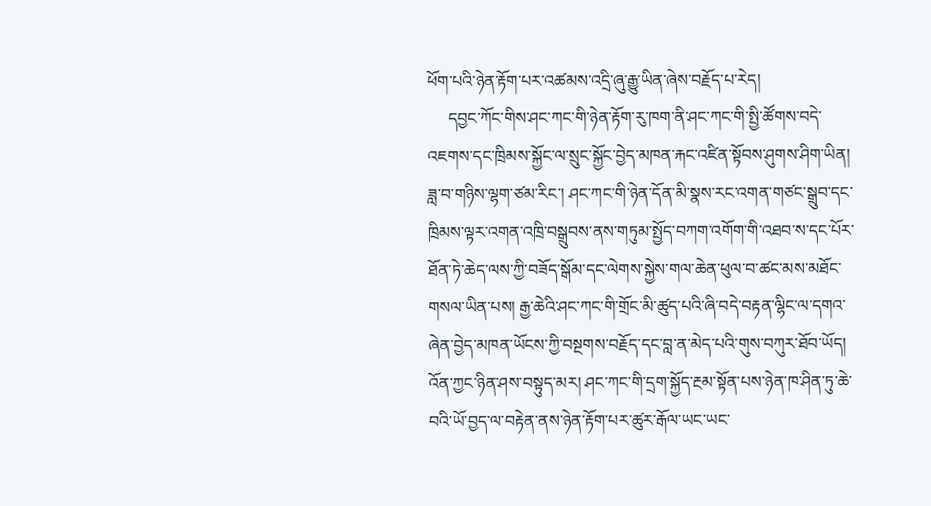ཕོག་པའི་ཉེན་རྟོག་པར་འཚམས་འདྲི་ཞུ་རྒྱུ་ཡིན་ཞེས་བརྗོད་པ་རེད།
     དབྱང་ཀོང་གིས་ཤང་ཀང་གི་ཉེན་རྟོག་རུ་ཁག་ནི་ཤང་ཀང་གི་སྤྱི་ཚོགས་བདེ་འཇགས་དང་ཁྲིམས་སྐྱོང་ལ་སྲུང་སྐྱོང་བྱེད་མཁན་རྐང་འཛིན་སྟོབས་ཤུགས་ཤིག་ཡིན། ཟླ་བ་གཉིས་ལྷག་ཙམ་རིང་། ཤང་ཀང་གི་ཉེན་དོན་མི་སྣས་རང་འགན་གཙང་སྒྲུབ་དང་ཁྲིམས་ལྟར་འགན་འཁྲི་བསྒྲུབས་ནས་གཏུམ་སྤྱོད་བཀག་འགོག་གི་འཐབ་ས་དང་པོར་ཐོན་ཏེ་ཆེད་ལས་ཀྱི་བཟོད་སྒོམ་དང་ལེགས་སྐྱེས་གལ་ཆེན་ཕུལ་བ་ཚང་མས་མཐོང་གསལ་ཡིན་པས། རྒྱ་ཆེའི་ཤང་ཀང་གི་གྲོང་མི་ཚུད་པའི་ཞི་བདེ་བརྟན་ལྷིང་ལ་དགའ་ཞེན་བྱེད་མཁན་ཡོངས་ཀྱི་བསྔགས་བརྗོད་དང་བླ་ན་མེད་པའི་གུས་བཀུར་ཐོབ་ཡོད། འོན་ཀྱང་ཉིན་ཤས་བསྟུད་མར། ཤང་ཀང་གི་དྲག་སྐྱོད་རྔམ་སྟོན་པས་ཉེན་ཁ་ཤིན་ཏུ་ཆེ་བའི་ཡོ་བྱད་ལ་བརྟེན་ནས་ཉེན་རྟོག་པར་ཚུར་རྒོལ་ཡང་ཡང་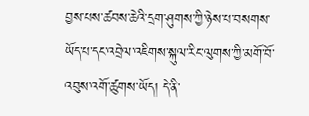བྱས་པས་ཚབས་ཆེའི་དྲག་ཤུགས་ཀྱི་ཉེས་པ་བསགས་ཡོད་པ་དང་འབྲེལ་འཇིགས་སྐུལ་རིང་ལུགས་ཀྱི་མགོ་བོ་འབུས་འགོ་ཚུགས་ཡོད། དེ་ནི་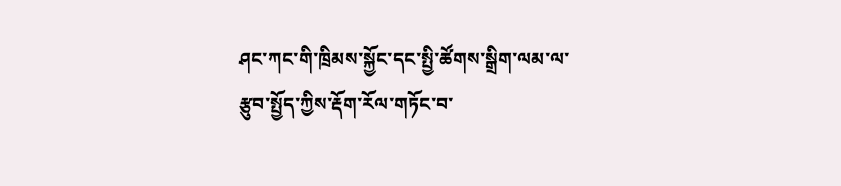ཤང་ཀང་གི་ཁྲིམས་སྐྱོང་དང་སྤྱི་ཚོགས་སྒྲིག་ལམ་ལ་རྩུབ་སྤྱོད་ཀྱིས་རྡོག་རོལ་གཏོང་བ་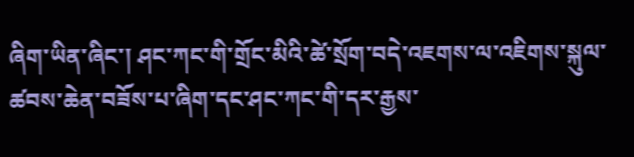ཞིག་ཡིན་ཞིང་། ཤང་ཀང་གི་གྲོང་མིའི་ཚེ་སྲོག་བདེ་འཇགས་ལ་འཇིགས་སྐུལ་ཚབས་ཆེན་བཟོས་པ་ཞིག་དང་ཤང་ཀང་གི་དར་རྒྱས་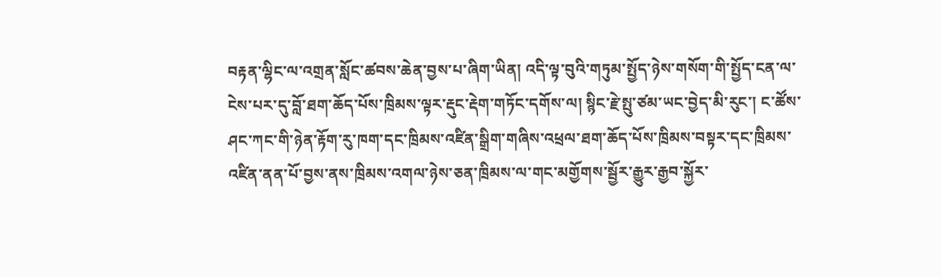བརྟན་ལྷིང་ལ་འགྲན་སློང་ཚབས་ཆེན་བྱས་པ་ཞིག་ཡིན། འདི་ལྟ་བུའི་གཏུམ་སྤྱོད་ཉེས་གསོག་གི་སྤྱོད་ངན་ལ་ངེས་པར་དུ་བློ་ཐག་ཆོད་པོས་ཁྲིམས་ལྟར་རྡུང་རྡེག་གཏོང་དགོས་ལ། སྙིང་རྗེ་སྤུ་ཙམ་ཡང་བྱེད་མི་རུང་། ང་ཚོས་ཤང་ཀང་གི་ཉེན་རྟོག་རུ་ཁག་དང་ཁྲིམས་འཛིན་སྒྲིག་གཞིས་འཕྲལ་ཐག་ཆོད་པོས་ཁྲིམས་བསྟར་དང་ཁྲིམས་འཛིན་ནན་པོ་བྱས་ནས་ཁྲིམས་འགལ་ཉེས་ཅན་ཁྲིམས་ལ་གང་མགྱོགས་སྦྱོར་རྒྱུར་རྒྱབ་སྐྱོར་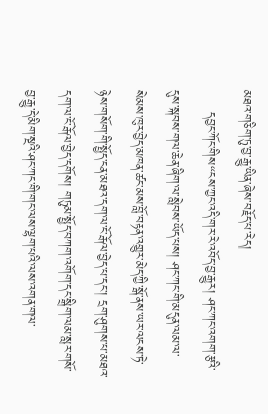མཐའ་གཅིག་ཏུ་བྱ་རྒྱུ་ཡིན་ཞེས་བརྗོད་པ་རེད།
     དབྱང་ཀོང་གིས“ངས་ཀྱང་འདི་གར་རེ་འབོད་བྱ་རྒྱུར། ཤང་ཀང་འགག་རྩའི་དུས་སྐབས་གལ་ཆེན་ཞིག་ལ་སླེབས་ཡོད་པས། ཤང་ཀང་གི་མདུན་ལམ་ལ་སེམས་ཁུར་བྱེད་མཁན་ཚང་མས་བློ་བརྟན་འགྱུར་མེད་ཀྱི་སྒོ་ནས་ཡར་ལངས་ཏེ་ཉེས་གསོག་གི་སྤྱོད་ངན་མཐའ་དག་ལ་ངོ་རྒོལ་བྱེད་པ་དང་། དྲག་ཤུགས་པ་མཐའ་དག་ལ་ངོ་རྒོལ་བྱེད་དགོས། གཏུམ་སྤྱོད་བཀག་འགོག་དང་སྒྲིག་ལམ་སླར་གསོ་བྱ་རྒྱུ་དེ་མིག་སྔའི་ཤང་ཀང་གི་གང་ལས་ལྷག་པའི་ལས་འགན་གལ་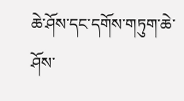ཆེ་ཤོས་དང་དགོས་གཏུག་ཆེ་ཤོས་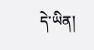དེ་ཡིན།